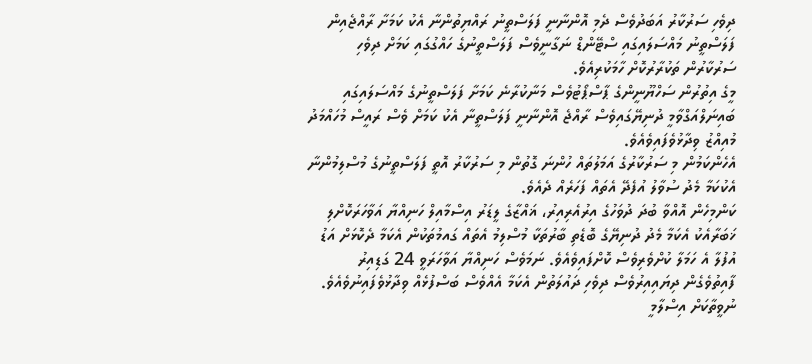ދިވެހި ސަރުކާރު އަބަދުވެސް ދެމި އޮންނާނީ ފަލަސްތީނު ރައްޔިތުންނާ އެކު ކަމަށާ ރާއްޖެއިން ފަލަސްތީނު މައްސަލައިގައި ސްޓޭންޑް ނަގާނީވެސް ފަލަސްތީނުގެ ހައްގުގައި ކަމަށް ދިވެހި ސަރުކާރުން ތަކުރާރުކޮށް ހާމަކުރިއެވެ.
މީގެ އިތުރުން ސަހްޔޫނީންގެ ޕާސްޕޯޓުވެސް މަނާކުރާނެ ކަމަށާ ފަލަސްތީނުގެ މައްސަލައިގައި ބައިނަލްއަގްވާމީ ދުނިޔޭގައިވެސް ރާއްޖެ އޮންނާނީ ފަލަސްތީނާ އެކު ކަމަށް ވެސް ރައީސް މުހައްމަދު މުއިއްޒު ވިދާޅުވެފައިވެއެވެ.
އެހެންކަމުން މި ސަރުކާރުގެ އަމަލުތައް ހުންނަ ގޮތުން މި ސަރުކާރު އޮތީ ފަލަސްތީނުގެ މުސްލިމުންނާ އެކުކަމާ މެދު ސުވާލު އުފެދޭ އެތައް ފަހަރެއް ދެއެވެ.
ކަންމިހެން އޮއްވާ ބުދަ ދުވަހުގެ އިރުއެރިއިރު، ޣައްޒާގެ ލީޑަރު އިސްމާއިލް ހަނިއްޔާ އަވާހަރަކޮށްލި ޚަބަރާއެކު އެކަމާ މެދު ދުނިޔޭގެ ބޮޑެތި ބާރުތަކާ މުސްލިމު އެތައް ގައމުތަކުން އެކަމާ ދެކޮޅަށް އަޑު އުފުލާ އެ ހަމަލާ ކުށްވެރިވެސް ކޮށްފައިވެއެވެ. ނަމަވެސް ހަނިއްޔާ އަވާހަރަވީ 24 ގަޑިއިރު ފާއިތުވެގެން ދިޔައިއިރުވެސް ދިވެހި ދައުލަތުން އެކަމާ އެއްވެސް ބަސްފުޅެއް ވިދާޅުވެފައިނުވެއެވެ. ނުވީތާކަށް އިސްލާމީ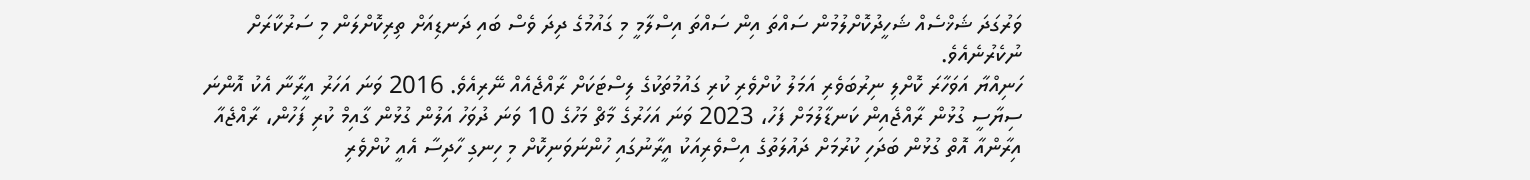ވަރުގަދަ ޝަޚްސެއް ޝަހީދުކޮށްލުމުން ސައްތަ އިން ސައްތަ އިސްލާމީ މި ގައުމުގެ ދިދަ ވެސް ބައި ދަނޑިއަށް ތިރިކޮށްލަން މި ސަރުކާރަށް ނުކެރުނެއެވެ.
ހަނިއްޔާ އަވަހާރަ ކޮށްލި ނިރުބަވެރި އަމަލު ކުށްވެރި ކުރި ގައުމުތަކުގެ ލިސްޓަކަށް ރާއްޖެއެއް ނޭރިއެވެ. 2016 ވަނަ އަހަރު އީރާނާ އެކު އޮންނަ ސިޔާސީ ގުޅުން ރާއްޖެއިން ކަނޑާލުމަށް ފަހު، 2023 ވަނަ އަހަރުގެ މާޗް މަހުގެ 10 ވަނަ ދުވަހު އަލުން ގުޅުން ގާއިމް ކުރި ފަހުން، ރާއްޖެއާ އިރާންއާ އޮތް ގުޅުން ބަދަހި ކުރުމަށް ދައުލަތުގެ އިސްވެރިއަކު އީރާނުގައި ހުންނަވަނިކޮށް މި ހިނގި ހާދިސާ އެއީ ކުށްވެރި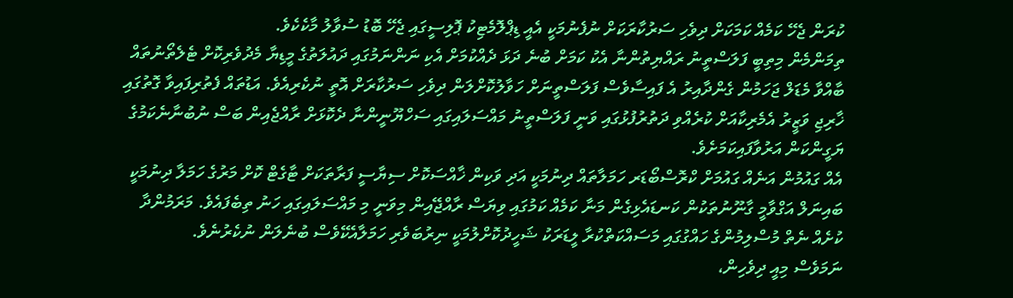ކުރަން ޖެހޭ ކަމެއް ކަމަކަށް ދިވެހި ސަރުކާރަކަށް ނުފެނުމަކީ އެއީ ޑިޕްލޮމެޓިކު ޕޮލިސީގައި ޖެހޭ ބޮޑު ސުވާލު މާކެކެވެ.
ތިމަންމެން މިތިބީ ފަލަސްތީނު ރައްޔިތުންނާ އެކު ކަމަށް ބުނެ ދަޅަ ދެއްކުމަށް އެކި ނަންނަމުގައި ދައުލަތުގެ މީޑިޔާ މެދުވެރިކޮށް ޓެލެތޯނުތައް ބާއްވާ މެޑަލް ޖަހަމުން ގެންދާއިރު އެ ފައިސާވެސް ފަލަސްތީނަށް ހަވާލުކޮށްލަން ދިވެހި ސަރުކާރަށް އޮތީ ނުކެރިއެވެ. އަޑުތައް ފެތުރިފައިވާ ގޮތުގައި ޚާރިޖި ވަޒީރު އެމެރިކާއަށް ކުރެއްވި ދަތުރުފުޅުގައި ވަނީ ފަލަސްތީނު މައްސަލައިގައި ސަހްޔޫނީންނާ ދެކޮޅަށް ރާއްޖެއިން ބަސް ނުބުނާނެކަމުގެ ޔަގީންކަން އަރުވާފައިކަމަށެވެ.
އެއް ގައުމުން އަނެއް ގައުމަށް ކްރޮސްބޯޑަރ ހަމަލާތައް ދިނުމަކީ އަދި ވަކިން ޚާއްސަކޮށް ސިޔާސީ ފަރާތަކަށް ޓާގެޓް ކޮށް މަރުގެ ހަމަލާ ދިނުމަކީ ބައިނަލް އަގްވާމީ ގާނޫނުތަކުން ކަނޑައެޅިގެން މަނާ ކަމެއް ކަމުގައި ވިޔަސް ރާއްޖޭއިން މިވަނީ މި މައްސަލައިގައި ހަނު ތިބެފައެވެ. މަރަމުންދާ ކުށެއް ނެތް މުސްލިމުންގެ ހައްގުގައި މަސައްކަތްކުރާ ލީޑަރަކު ޝަހީދުކޮށްލުމަކީ ނިރުބަވެރި ހަމަލާއެކޭވެސް ބުނެލަން ނުކެރުނެވެ.
ނަމަވެސް މިއީ ދިވެހިން،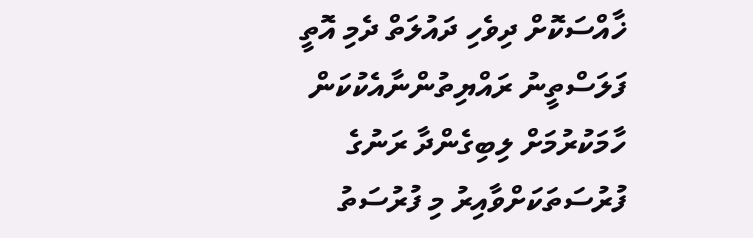ޚާއްސަކޮށް ދިވެހި ދައުލަތް ދެމި އޮތީ ފަލަސްތީނު ރައްޔިތުންނާއެކުކަން ހާމަކުރުމަށް ލިބިގެންދާ ރަނުގެ ފުރުސަތަކަށްވާއިރު މި ފުރުސަތު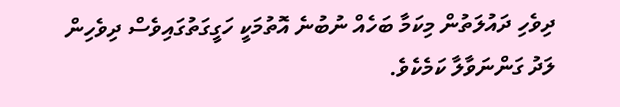ދިވެހި ދައުލަތުން މިކަމާ ބަހެއް ނުބުނެ އޮތުމަކީ ހަގީގަތުގައިވެސް ދިވެހިން ލަދު ގަންނަވާލާ ކަމެކެވެ.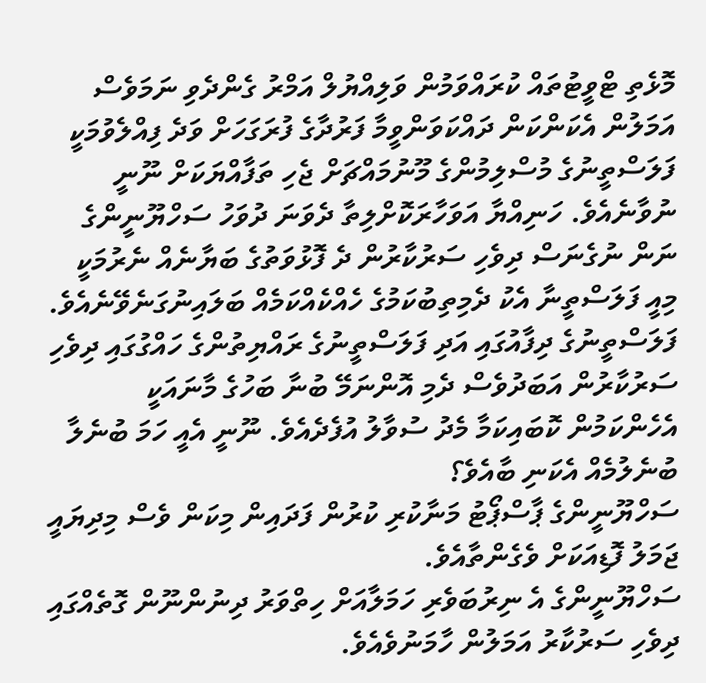މޮޅެތި ޓްވީޓުތައް ކުރައްވަމުން ވަލިއްޔުލް އަމްރު ގެންދެވި ނަމަވެސް އަމަލުން އެކަންކަން ދައްކަވަންވީމާ ފަރުދާގެ ފުރަގަހަށް ވަދެ ފިއްލެވުމަކީ ފަލަސްތީނުގެ މުސްލިމުންގެ މޫނުމައްޗަށް ޖެހި ތަފާއްޔަކަށް ނޫނީ ނުވާނެއެވެ. ހަނިއްޔާ އަވަހާރަކޮށްލިތާ ދެވަނަ ދުވަހު ސަހްޔޫނީންގެ ނަން ނުގެނަސް ދިވެހި ސަރުކާރުން ދެ ފޮޅުވަތުގެ ބަޔާނެއް ނެރުމަކީ މިއީ ފަލަސްތީނާ އެކު ދެމިތިބުކަމުގެ ހެއްކެއްކަމެއް ބަލައިނުގަނެވޭނެއެވެ.
ފަލަސްތީނުގެ ދިފާއުގައި އަދި ފަލަސްތީނުގެ ރައްޔިތުންގެ ހައްގުގައި ދިވެހި ސަރުކާރުން އަބަދުވެސް ދެމި އޮންނަމޭ ބުނާ ބަހުގެ މާނައަކީ އެހެންކަމުން ކޮބައިކަމާ މެދު ސުވާލު އުފެދެއެވެ. ނޫނީ އެއީ ހަމަ ބުނެލާ ބުނެލުމެއް އެކަނި ބާއެވެ؟
ސަހްޔޫނީންގެ ޕާސްޕޯޓު މަނާކުރި ކުރުން ފަދައިން މިކަން ވެސް މިދިޔައީ ޖަމަލު ފޮޑިއަކަށް ވެގެންތާއެވެ.
ސަހްޔޫނީންގެ އެ ނިރުބަވެރި ހަމަލާއަށް ހިތްވަރު ދިނުންނޫން ގޮތެއްގައި ދިވެހި ސަރުކާރު އަމަލުން ހާމަނުވެއެވެ.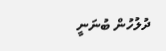ދުލުހުން ބުނަނީ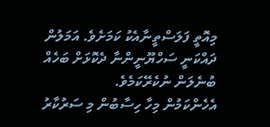މިއޮތީ ފަލަސްތީނާއެކު ކަމަށެވެ. އަމަލުން ދައްކަނީ ސަހްޔޫނީންނާ ދެކޮޅަށް ބަހެއް ބުނެލަން ނުކެރޭކަމެވެ.
އެހެންކަމުން މިހާ ހިސާބުން މި ސަރުކާރު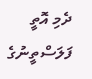ދެމި އޮތީ ފަލަސްތީނުގެ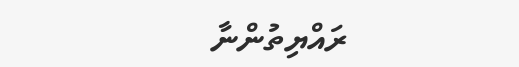ރައްޔިތުންނާ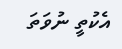އެކުތީ ނުވަތަ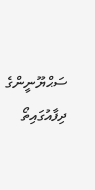ސަޙްޔޫނީންގެ ދިފާއުގައިތޯ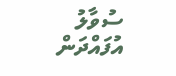ސުވާލު އުފައްދަން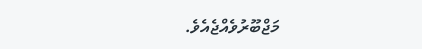މަޖްބޫރުވެއްޖެއެވެ.